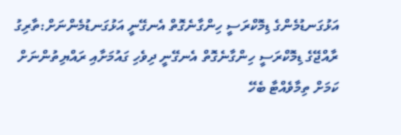އަޅުގަނޑުމެންގެ ޑިމޮކްރަސީ ހިންގާނެގޮތް އެނގޭނީ އަޅުގަނޑުމެންނަށް:ތާރިގު
ރާއްޖޭގެ ޑިމޮކްރަސީ ހިންގާނެގޮތް އެނގޭނީ ދިވެހި ގައުމަށާއި ރައްޔިތުންނަށް ކަމަށް ތިމާވެއްޓާ ބެހޭ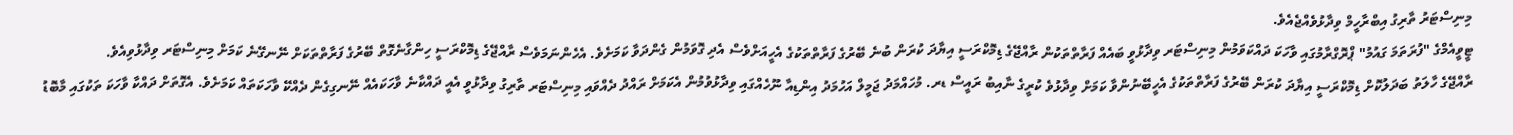މިނިސްޓަރު ތާރިގު އިބްރާހީމް ވިދާޅުވެއްޖެއެވެ.
ޓީވީއެމްގެ "ފުރަތަމަ ގައުމު" ޕްރޮގްރާމުގައި ވާހަކަ ދައްކަވަމުން މިނިސްޓަރ ވިދާޅުވީ ބައެއް ފަރާތްތަކުން ރާއްޖޭގެ ޑިމޮކްރަސީ އިޔާދަ ކުރަން ބުނެ ބޭރުގެ ފަރާތްތަކުގެ އެހީއަށްވެސް އެދި ގޮވަމުން ގެންދަވާ ކަމަށެވެ. އެހެންނަމަވެސް ރާއްޖޭގެ ޑިމޮކްރަސީ ހިންގާނެގޮތް ބޭރުގެ ފަރާތްތަކަށް ނޭނގޭނެ ކަމަށް މިނިސްޓަރ ވިދާޅުވިއެވެ.
ރާއްޖޭގެ ހާލަތު ބަދަލުކޮށް ޑިމޮކްރަސީ އިޔާދަ ކުރަން ބޭރުގެ ފަރާތްތަކުގެ އެހީބޭނުންވާ ކަމަށް ވިދާޅުވެ ކުރީގެ ނާއިބު ރައީސް ޑރ. މުހައްމަދު ޖަމީލް އަހުމަދު އިންޑިއާ ނޫހެއްގައި ވިދާޅުވުމުން އެކަމަށް ރައްދު ދެއްވައި މިނިސްޓަރ ތާރިގު ވިދާޅުވީ އެއީ ދައްކާނެ ވާހަކައެއް ނޭނގިގެން ދެއްކޭ ވާހަކަތައް ކަމަށެވެ. އެގޮތަށް ދައްކާ ވާހަކަ ތަކުގައި މާބޮޑު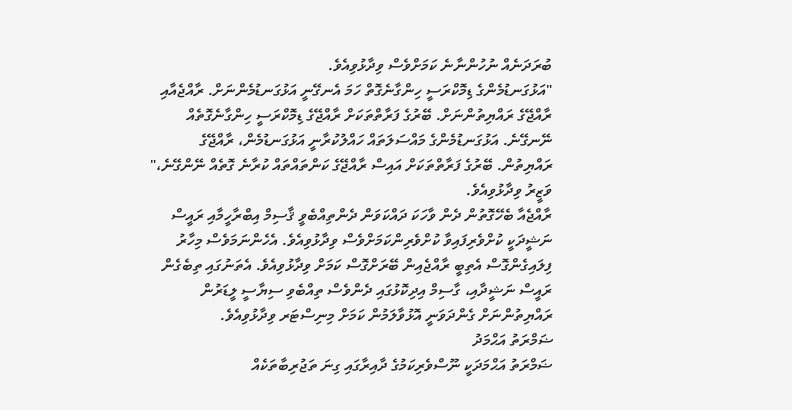ބުރަދަނެއް ނުހުންނާނެ ކަމަށްވެސް ވިދާޅުވިއެވެ.
"އަޅުގަނޑުމެންގެ ޑިމޮކްރަސީ ހިންގާނެގޮތް ހަމަ އެނގޭނީ އަޅުގަނޑުމެންނަށް. ރާއްޖެއާއި ރާއްޖޭގެ ރައްޔިތުންނަށް. ބޭރުގެ ފަރާތްތަކަށް ރާއްޖޭގެ ޑިމޮކްރަސީ ހިންގާނެގޮތެއް ނޭނގޭނެ. އަޅުގަނޑުމެންގެ މައްސަލަތައް ހައްލުކުރާނީ އަޅުގަނޑުމެން، ރާއްޖޭގެ ރައްޔިތުން. ބޭރުގެ ފަރާތްތަކަށް އައިސް ރާއްޖޭގެ ކަންތައްތައް ކުރާނެ ގޮތެއް ނޭންގޭނެ،" ވަޒީރު ވިދާޅުވިއެވެ.
ރާއްޖެއާ ބެހޭގޮތުން ދެން ވާހަކަ ދައްކަވަން ދެންތިއްބެވީ ޤާސިމް އިބްރާހީމާއި ރައީސް ނަޝީދަކީ ކުށްވެރިފައިވާ ކުށްވެރިންކަމަށްވެސް ވިދާޅުވިއެވެ. އެހެންނަމަވެސް މިހާރު ފިލައިގެންގޮސް އެތިބީ ރާއްޖެއިން ބޭރަށްގޮސް ކަމަށް ވިދާޅުވިއެވެ. އެތަނުގައި ތިބެގެން ރައީސް ނަޝީދާއި، ގާސިމް އިދިކޮޅުގައި ދެންވެސް ތިއްބެވި ސިޔާސީ ލީޑަރުން ރައްޔިތުންނަށް ގެންދަވަނީ އޮޅުވާލަމުން ކަމަށް މިނިސްޓަރ ވިދާޅުވިއެވެ.
ޟަމްރަތު އަޙްމަދު
ޟަމްރަތު އަޙްމަދަކީ ނޫސްވެރިކަމުގެ ދާއިރާގައި ގިނަ ތަޖުރިބާތަކެއް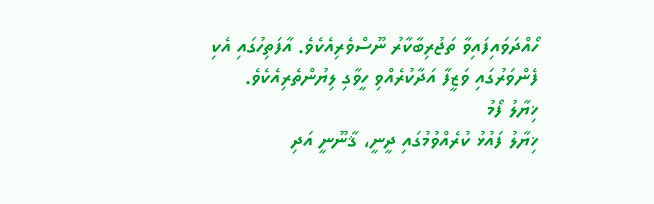ހޯއްދަވައިފައިވާ ތަޖުރިބާކާރު ނޫސްވެރިއެކެވެ. އާފަތިހުގައި އެކި ފެންވަރުގައި ވަޒީފާ އަދާކުރެއްވި ހީވާގި ލިޔުންތެރިއެކެވެ.
ޚިޔާލު ފޯމު
ޚިޔާލު ފައުޅު ކުރެއްވުމުގައި ދީނީ، ޤާނޫނީ އަދި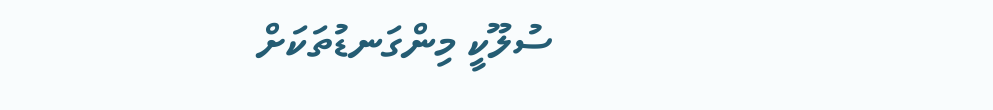ސުލޫކީ މިންގަނޑުތަކަށް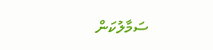ސަމާލުކަން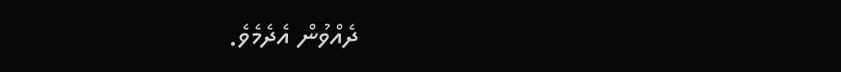ދެއްވުން އެދެމެވެ.